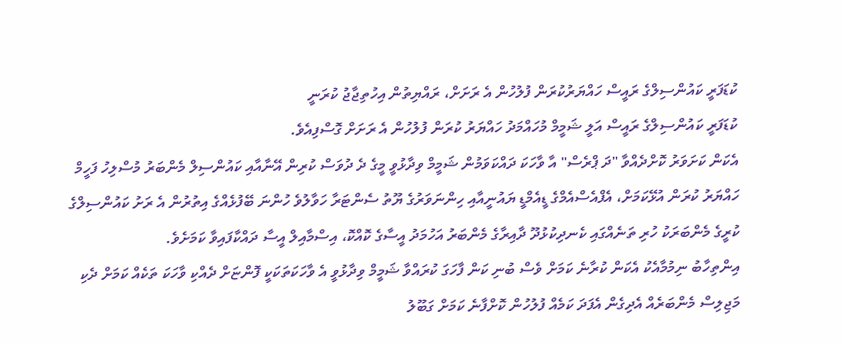ކުޑަފަރީ ކައުންސިލްގެ ރައީސް ހައްޔަރުކުރަން ފުލުހުން އެ ރަށަށް، ރައްޔިތުން އިހުތިޖާޖު ކުރަނީ
ކުޑަފަރީ ކައުންސިލްގެ ރައީސް އަލީ ޝަމީމް މުހައްމަދު ހައްޔަރު ކުރަން ފުލުހުން އެ ރަށަށް ގޮސްފިއެވެ.
އެކަން ކަށަވަރު ކޮށްދެއްވާ "ދަ ޕްރެސް" އާ ވާހަކަ ދައްކަވަމުން ޝަމީމް ވިދާޅުވީ މީގެ ދެ ދުވަސް ކުރިން އޭނާއާއި ކައުންސިލް މެންބަރު މުސްލިހު ފަހީމް ހައްޔަރު ކުރަން އުޅޭކަމަށް، އެފްއެސްއެމްގެ ޑީއެމްޑީ ޔައުނީއާއި ހިންނަވަރުގެ ޔޫތު ސެންޓަރާ ހަވާލުވެ ހުންނަ ބޭފުޅެއްގެ އިތުރުން އެ ރަށު ކައުންސިލްގެ ކުރީގެ މެންބަރަކު ހުރި ތަނެއްގައި ކެނދިކުޅުދޫ ދާއިރާގެ މެންބަރު އަހުމަދު އީސާގެ ކޮއްކޮ، އިސްމާއިލް އީސާ ދައްކާފައިވާ ކަމަށެވެ.
އިންތިހާބު ނިމުމާއެކު އެކަން ކުރާނެ ކަމަށް ވެސް ބުނި ކަން ފާހަގަ ކުރައްވާ ޝަމީމް ވިދާޅުވީ އެ ވާހަކަތަކަކީ ފޮންޏަށް ދެއްކި ވާހަކަ ތަކެއް ކަމަށް ދެކި މަޖިލިސް މެންބަރެއް އެދިގެން އެފަދަ ކަމެއް ފުލުހުން ކޮށްފާނެ ކަމަށް ގަބޫލު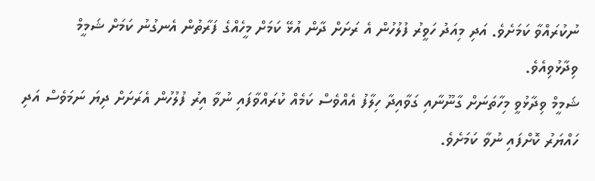ނުކުރައްވާ ކަމަށެވެ. އަދި މިއަދު ހަވީރު ފުލުހުން އެ ރަށަށް ދާން އުޅޭ ކަމަށް މީހެއްގެ ފަރާތުން އެނގުނު ކަމަށް ޝަމީމް ވިދާޅުވިއެވެ.
ޝަމީމް ވިދާޅުވީ މިހާތަނަށް ގާނޫނާއި ގަވާއިދާ ހިލާފު އެއްވެސް ކަމެއް ކުރައްވާފައި ނުވާ އިރު ފުލުހުން އެރަށަށް ދިޔަ ނަމަވެސް އަދި ހައްޔަރު ކޮށްފައި ނުވާ ކަމަށެވެ.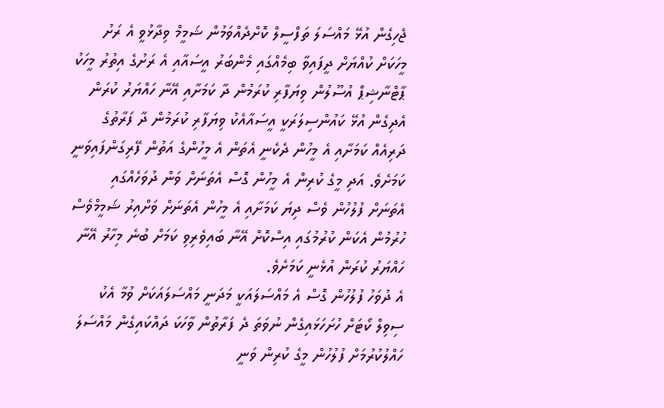ޖެހިގެން އުޅޭ މައްސަލަ ތަފްސީލް ކޮށްދެއްވަމުން ޝަމީމް ވިދާޅުވީ އެ ރަށު މީހަކަށް ކުއްޔަށް ދީފައިވާ ބިމެއްގައި މެންބަރު އީސައާއި އެ ރަށުގެ އިތުރު މީހަކު ޕާޓްނާޝިޕް އުސޫލުން ވިޔަފާރި ކުރަމުން ދާ ކަމަށާއި އޭނާ ހައްޔަރު ކުރަން އެދިގެން އުޅޭ ކައުންސިލަރަކީ އީސައާއެކު ވިޔަފާރި ކުރަމުން ދާ ފަރާތުގެ ދަރިއެއް ކަމަށާއި އެ މީހުން ދެކެނީ އެތަން އެ މީހުންގެ އަތުން ފޭރިގަންފައިވަނީ ކަމަށެވެ. އަދި މީގެ ކުރިން އެ މީހުން ގޮސް އެތަނަށް ވަން ދުވަހެއްގައި އެތަނަށް ފުލުހުން ވެސް ދިޔަ ކަމަށާއި އެ މީހުން އެތަނަށް ވަށްއިރު ޝަމީމްވެސް ހުރުމުން އެކަން ކުރުމުގައި އިސްކޮށް އޭނާ ބައިވެރިވި ކަމަށް ބުނެ މިހާރު އޭނާ ހައްޔަރު ކުރަން އުޅެނީ ކަމަށެވެ.
އެ ދުވަހު ފުލުހުން ގޮސް އެ މައްސަލައަކީ މަދަނީ މައްސަލައަކަށް ވުމާ އެކު ސިވިލް ކޯޓަށް ހުށަހަޅައިގެން ނުވަތަ ދެ ފަރާތުން ވާހަކަ ދައްކައިގެން މައްސަލަ ހައްލުކުރުމަށް ފުލުހުން މީގެ ކުރިން ވަނީ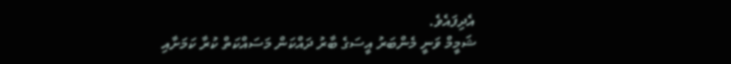އެދިފައެވެ.
ޝަމީމް ވަނީ މެންބަރު އީސަގެ ބާރު ދައްކަން މަސައްކަތް ކުރާ ކަމަށާއި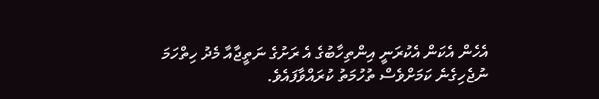އެހެން އެކަން އެކުރަނީ އިންތިހާބުގެ އެ ރަށުގެ ނަތީޖާއާ މެދު ހިތްހަމަ ނުޖެހިގެނެ ކަމަށްވެސް ތުހުމަތު ކުރައްވާފައެވެ.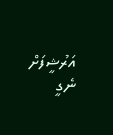އަރުޝީފަށް ނެގީ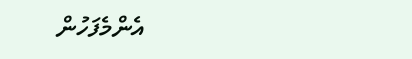އެންމެފަހުން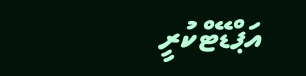އަޕްޑޭޓްކުރީ